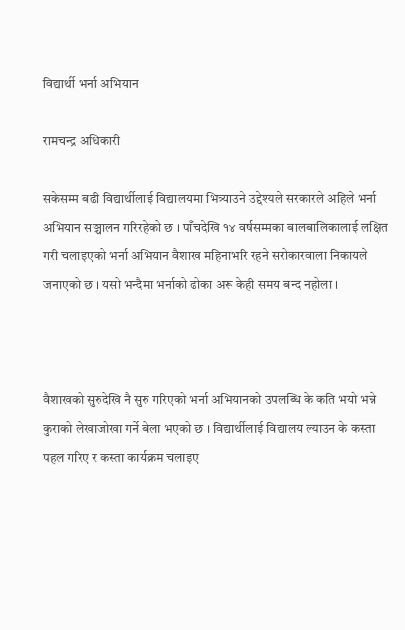विद्यार्थी भर्ना अभियान

रामचन्द्र अधिकारी

सकेसम्म बढी विद्यार्थीलाई विद्यालयमा भित्र्याउने उद्देश्यले सरकारले अहिले भर्ना अभियान सञ्चालन गरिरहेको छ । पाँचदेखि १४ वर्षसम्मका बालबालिकालाई लक्षित गरी चलाइएको भर्ना अभियान वैशाख महिनाभरि रहने सरोकारवाला निकायले जनाएको छ । यसो भन्दैमा भर्नाको ढोका अरू केही समय बन्द नहोला ।



वैशाखको सुरुदेखि नै सुरु गरिएको भर्ना अभियानको उपलब्धि के कति भयो भन्ने कुराको लेखाजोखा गर्ने बेला भएको छ । विद्यार्थीलाई विद्यालय ल्याउन के कस्ता पहल गरिए र कस्ता कार्यक्रम चलाइए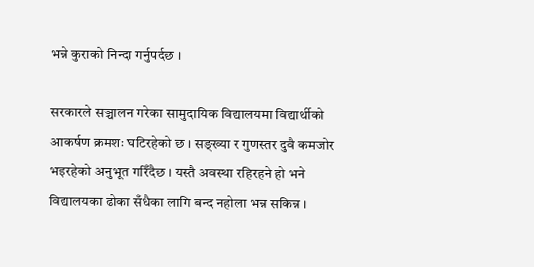भन्ने कुराको निन्दा गर्नुपर्दछ ।

सरकारले सञ्चालन गरेका सामुदायिक विद्यालयमा विद्यार्थीको आकर्षण क्रमशः घटिरहेको छ । सङ्ख्या र गुणस्तर दुवै कमजोर भइरहेको अनुभूत गरिँदैछ । यस्तै अवस्था रहिरहने हो भने विद्यालयका ढोका सँधैका लागि बन्द नहोला भन्न सकिन्न ।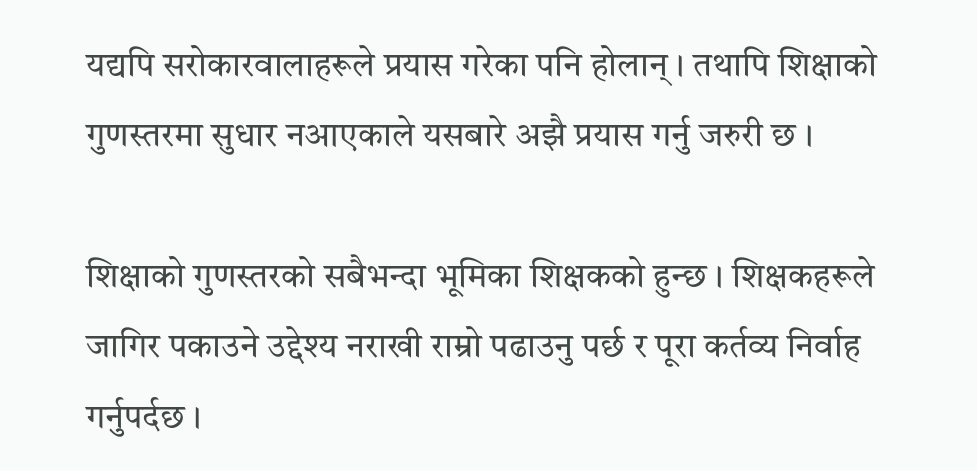यद्यपि सरोकारवालाहरूले प्रयास गरेका पनि होलान् । तथापि शिक्षाको गुणस्तरमा सुधार नआएकाले यसबारे अझै प्रयास गर्नु जरुरी छ ।

शिक्षाको गुणस्तरको सबैभन्दा भूमिका शिक्षकको हुन्छ । शिक्षकहरूले जागिर पकाउने उद्देश्य नराखी राम्रो पढाउनु पर्छ र पूरा कर्तव्य निर्वाह गर्नुपर्दछ ।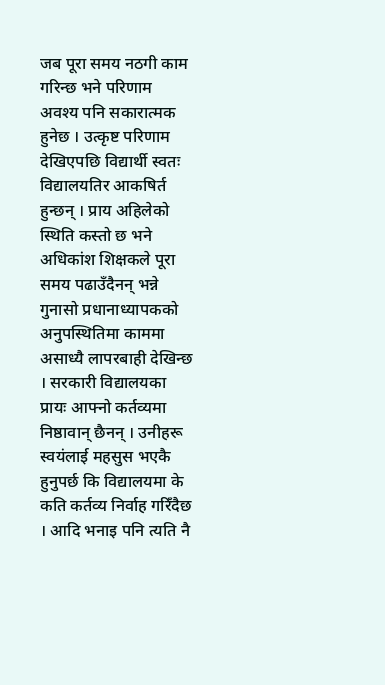जब पूरा समय नठगी काम गरिन्छ भने परिणाम अवश्य पनि सकारात्मक हुनेछ । उत्कृष्ट परिणाम देखिएपछि विद्यार्थी स्वतः विद्यालयतिर आकषिर्त हुन्छन् । प्राय अहिलेको स्थिति कस्तो छ भने अधिकांश शिक्षकले पूरा समय पढाउँदैनन् भन्ने गुनासो प्रधानाध्यापकको अनुपस्थितिमा काममा असाध्यै लापरबाही देखिन्छ । सरकारी विद्यालयका प्रायः आफ्नो कर्तव्यमा निष्ठावान् छैनन् । उनीहरू स्वयंलाई महसुस भएकै हुनुपर्छ कि विद्यालयमा के कति कर्तव्य निर्वाह गरिँदैछ । आदि भनाइ पनि त्यति नै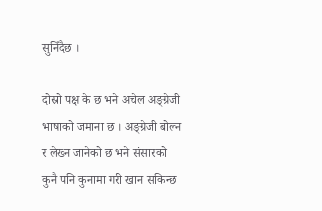सुनिँदैछ ।

दोस्रो पक्ष के छ भने अचेल अङ्ग्रेजी भाषाको जमाना छ । अङ्ग्रेजी बोल्न र लेख्न जानेको छ भने संसारको कुनै पनि कुनामा गरी खान सकिन्छ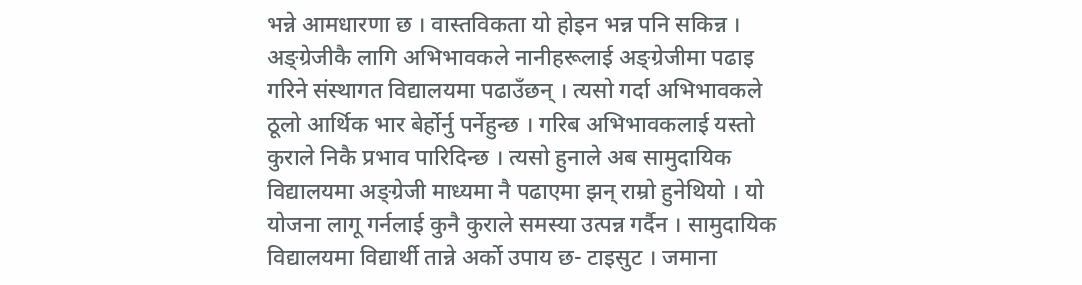भन्ने आमधारणा छ । वास्तविकता यो होइन भन्न पनि सकिन्न । अङ्ग्रेजीकै लागि अभिभावकले नानीहरूलाई अङ्ग्रेजीमा पढाइ गरिने संस्थागत विद्यालयमा पढाउँछन् । त्यसो गर्दा अभिभावकले ठूलो आर्थिक भार बेर्होर्नु पर्नेहुन्छ । गरिब अभिभावकलाई यस्तो कुराले निकै प्रभाव पारिदिन्छ । त्यसो हुनाले अब सामुदायिक विद्यालयमा अङ्ग्रेजी माध्यमा नै पढाएमा झन् राम्रो हुनेथियो । यो योजना लागू गर्नलाई कुनै कुराले समस्या उत्पन्न गर्दैन । सामुदायिक विद्यालयमा विद्यार्थी तान्ने अर्को उपाय छ- टाइसुट । जमाना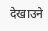देखाउने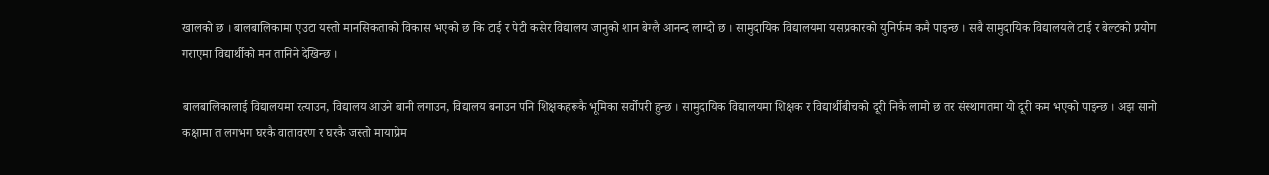खालको छ । बालबालिकामा एउटा यस्तो मानसिकताको विकास भएको छ कि टाई र पेटी कसेर विद्यालय जानुको शान बेग्लै आनन्द लाग्दो छ । सामुदायिक विद्यालयमा यसप्रकारको युनिर्फम कमै पाइन्छ । सबै सामुदायिक विद्यालयले टाई र बेल्टको प्रयोग गराएमा विद्यार्थीको मन तानिने देखिन्छ ।

बालबालिकालाई विद्यालयमा रत्याउन, विद्यालय आउने बानी लगाउन, विद्यालय बनाउन पनि शिक्षकहरूकै भूमिका सर्वोपरी हुन्छ । सामुदायिक विद्यालयमा शिक्षक र विद्यार्थीबीचको दूरी निकै लामो छ तर संस्थागतमा यो दूरी कम भएको पाइन्छ । अझ सानो कक्षामा त लगभग घरकै वातावरण र घरकै जस्तो मायाप्रेम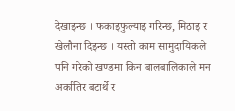देखाइन्छ । फकाइफुल्याइ गरिन्छ, मिठाइ र खेलौना दिइन्छ । यस्तो काम सामुदायिकले पनि गरेको खण्डमा किन बालबालिकाले मन अर्कातिर बटार्थे र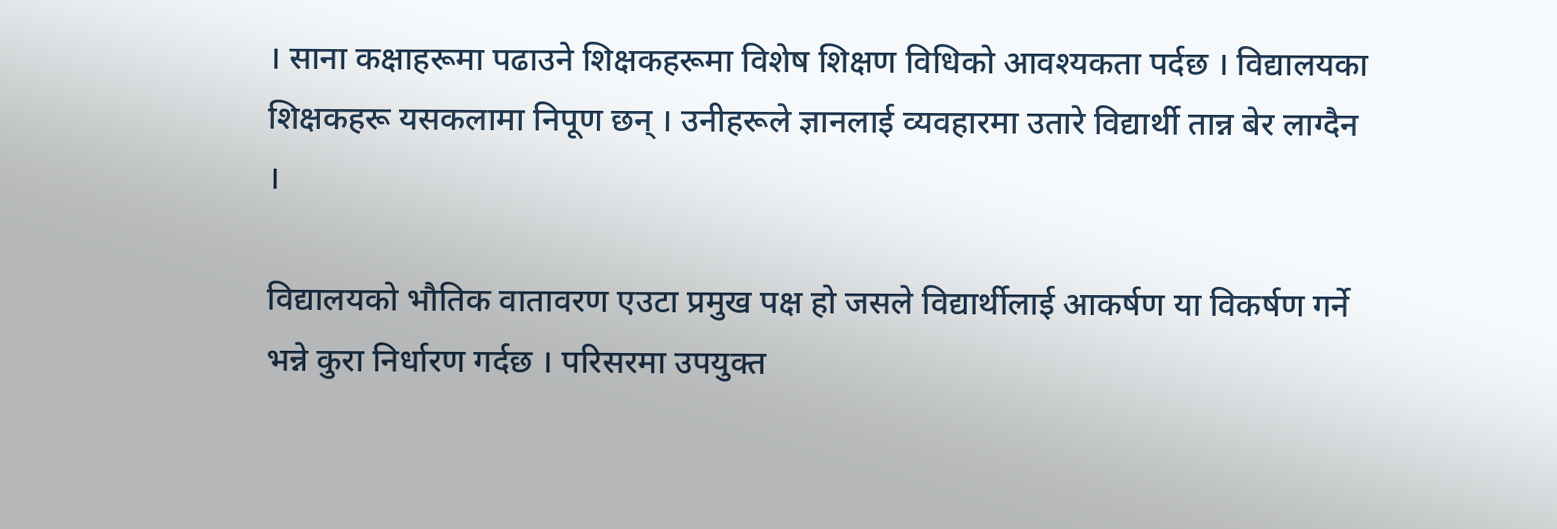। साना कक्षाहरूमा पढाउने शिक्षकहरूमा विशेष शिक्षण विधिको आवश्यकता पर्दछ । विद्यालयका शिक्षकहरू यसकलामा निपूण छन् । उनीहरूले ज्ञानलाई व्यवहारमा उतारे विद्यार्थी तान्न बेर लाग्दैन ।

विद्यालयको भौतिक वातावरण एउटा प्रमुख पक्ष हो जसले विद्यार्थीलाई आकर्षण या विकर्षण गर्ने भन्ने कुरा निर्धारण गर्दछ । परिसरमा उपयुक्त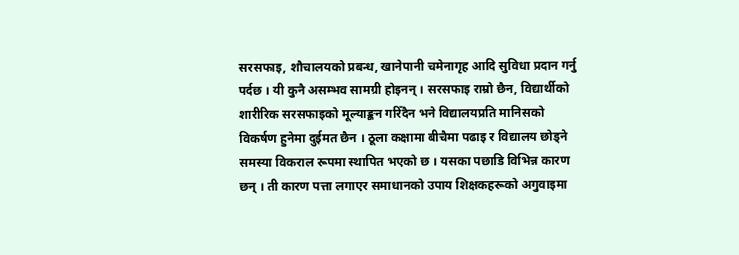सरसफाइ, शौचालयको प्रबन्ध, खानेपानी चमेनागृह आदि सुविधा प्रदान गर्नु पर्दछ । यी कुनै असम्भव सामग्री होइनन् । सरसफाइ राम्रो छैन, विद्यार्थीको शारीरिक सरसफाइको मूल्याङ्कन गरिँदैन भने विद्यालयप्रति मानिसको विकर्षण हुनेमा दुईमत छैन । ठूला कक्षामा बीचैमा पढाइ र विद्यालय छोड्ने समस्या विकराल रूपमा स्थापित भएको छ । यसका पछाडि विभिन्न कारण छन् । ती कारण पत्ता लगाएर समाधानको उपाय शिक्षकहरूको अगुवाइमा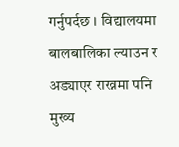गर्नुपर्दछ । विद्यालयमा बालबालिका ल्याउन र अड्याएर राख्नमा पनि मुख्य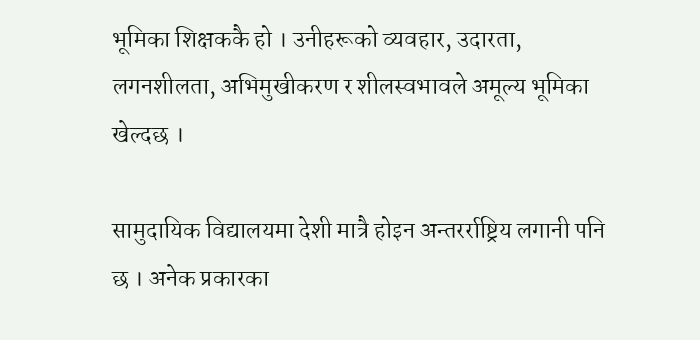भूमिका शिक्षककै हो । उनीहरूको व्यवहार, उदारता, लगनशीलता, अभिमुखीकरण र शीलस्वभावले अमूल्य भूमिका खेल्दछ ।

सामुदायिक विद्यालयमा देशी मात्रै होइन अन्तरर्राष्ट्रिय लगानी पनि छ । अनेक प्रकारका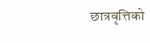छात्रवृत्तिको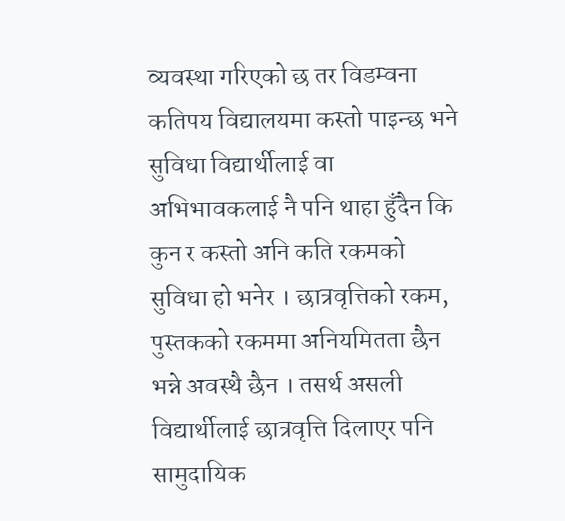व्यवस्था गरिएको छ तर विडम्वना कतिपय विद्यालयमा कस्तो पाइन्छ भने सुविधा विद्यार्थीलाई वा अभिभावकलाई नै पनि थाहा हुँदैन कि कुन र कस्तो अनि कति रकमको सुविधा हो भनेर । छात्रवृत्तिको रकम, पुस्तकको रकममा अनियमितता छैन भन्ने अवस्थै छैन । तसर्थ असली विद्यार्थीलाई छात्रवृत्ति दिलाएर पनि सामुदायिक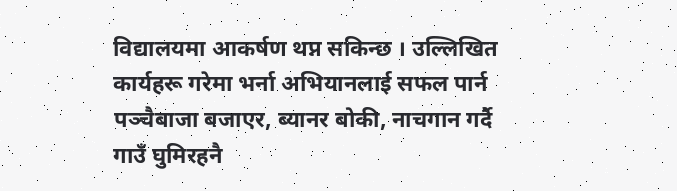विद्यालयमा आकर्षण थप्न सकिन्छ । उल्लिखित कार्यहरू गरेमा भर्ना अभियानलाई सफल पार्न पञ्चैबाजा बजाएर, ब्यानर बोकी, नाचगान गर्दै गाउँ घुमिरहनै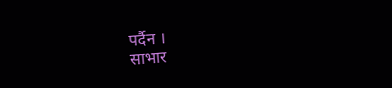पर्दैन ।
साभार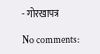- गोरखापत्र

No comments: